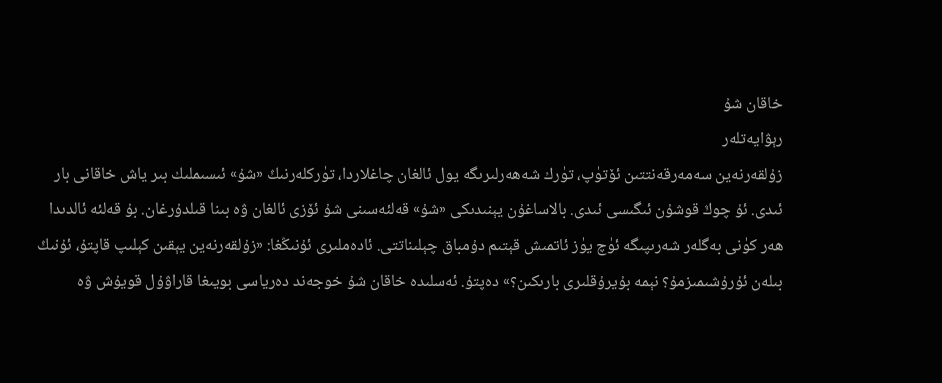خاقان شۇ
رېۋايەتلەر
زۇلقەرنەين سەمەرقەنتتىن ئۆتۈپ، تۈرك شەھەرلىرىگە يول ئالغان چاغلاردا، تۈركلەرنىڭ «شۇ» ئىسىملىك بىر ياش خاقانى بار ئىدى. ئۇ چوڭ قوشۇن ئىگىسى ئىدى. بالاساغۇن يېنىدىكى «شۇ» قەلئەسىنى شۇ ئۆزى ئالغان ۋە بىنا قىلدۇرغان. بۇ قەلئە ئالدىدا ھەر كۈنى بەگلەر شەرىپىگە ئۈچ يۈز ئاتمىش قېتىم دۇمباق چېلىناتتى. ئادەملىرى ئۇنىڭغا: «زۇلقەرنەين يېقىن كېلىپ قاپتۇ، ئۇنىڭ بىلەن ئۇرۇشىمىزمۇ؟ نېمە بۇيرۇقلىرى بارىكىن؟» دەپتۇ. ئەسلىدە خاقان شۇ خوجەند دەرياسى بويىغا قاراۋۇل قويۇش ۋە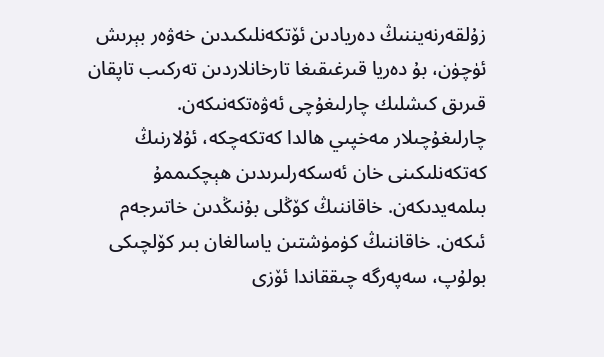زۇلقەرنەيننىڭ دەريادىن ئۆتكەنلىكىدىن خەۋەر بېرىش ئۈچۈن، بۇ دەريا قىرغىقىغا تارخانلاردىن تەركىب تاپقان قىرىق كىشلىك چارلىغۇچى ئەۋەتكەنىكەن. چارلىغۇچىلار مەخپىي ھالدا كەتكەچكە، ئۇلارنىڭ كەتكەنلىكىنى خان ئەسكەرلىرىدىن ھېچكىممۇ بىلمەيدىكەن. خاقاننىڭ كۆڭلى بۇنىڭدىن خاتىرجەم ئىكەن. خاقاننىڭ كۈمۈشتىن ياسالغان بىر كۆلچىكى بولۇپ، سەپەرگە چىققاندا ئۆزى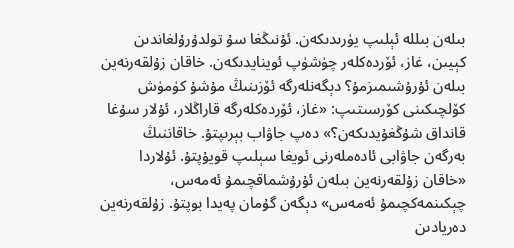بىلەن بىللە ئېلىپ يۈرىدىكەن. ئۇنىڭغا سۇ تولدۇرۇلغاندىن كېيىن، غاز، ئۆردەكلەر چۈشۈپ ئوينايدىكەن. خاقان زۇلقەرنەين بىلەن ئۇرۇشىمىزمۇ؟ دېگەنلەرگە ئۆزىنىڭ مۇشۇ كۈمۈش كۆلچىكىنى كۆرسىتىپ: «غاز، ئۆردەكلەرگە قاراڭلار، ئۇلار سۇغا قانداق شۇڭغۇيدىكەن؟» دەپ جاۋاب بېرىپتۇ. خاقاننىڭ بەرگەن جاۋابى ئادەملەرنى ئويغا سېلىپ قويۇپتۇ. ئۇلاردا «خاقان زۇلقەرنەين بىلەن ئۇرۇشماقچىمۇ ئەمەس، چېكىنمەكچىمۇ ئەمەس» دېگەن گۇمان پەيدا بوپتۇ. زۇلقەرنەين دەريادىن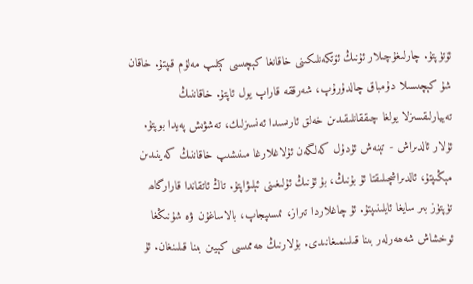ئۆتۈپتۇ. چارلىغۇچىلار ئۇنىڭ ئۆتكەنلىكىنى خاقانغا كېچىسى كېلىپ مەلۇم قىپتۇ. خاقان شۇ كېچىسىلا دۇمباق چالدۇرۇپ، شەرققە قاراپ يول ئاپتۇ. خاقاننىڭ تەييارلىقسىزلا يولغا چىققانلىقىدىن خەلق ئارىسىدا ئەنسىزلىك، تەشۋىش پەيدا بوپتۇ. ئۇلار ئالدىراش - تېنەش ئۇدۇل كەلگەن ئۇلاغلارغا مىنىشىپ خاقاننىڭ كەينىدىن مېڭىپتۇ، ئالدىراشچىلىقتا ئۇ بۇنىڭ، بۇ ئۇنىڭ ئۇلىغىنى ئېلىۋاپتۇ. تاڭ ئاتقاندا قارارگاھ تۈپتۈز بىر سايغا ئايلىنىپتۇ. ئۇ چاغلاردا تىراز، ئىسىپجاپ، بالاساغۇن ۋە شۇنىڭغا ئوخشاش شەھەرلەر بىنا قىلىنمىغانىدى. بۇلارنىڭ ھەممىسى كېيىن بىنا قىلىنغان. ئۇ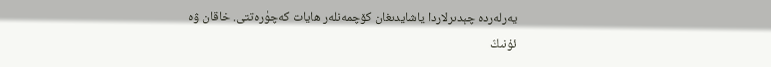يەرلەردە چېدىرلاردا ياشايدىغان كۆچمەنلەر ھايات كەچۈرەتتى. خاقان ۋە ئۇنىڭ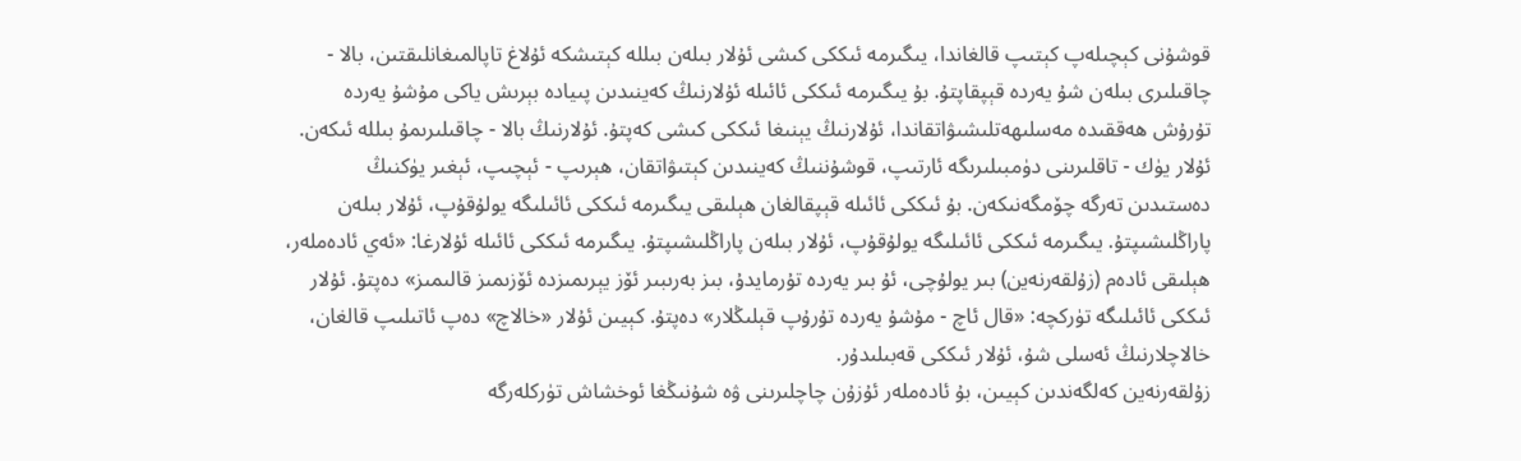قوشۇنى كېچىلەپ كېتىپ قالغاندا، يىگىرمە ئىككى كىشى ئۇلار بىلەن بىللە كېتىشكە ئۇلاغ تاپالمىغانلىقتىن، بالا - چاقىلىرى بىلەن شۇ يەردە قېپقاپتۇ. بۇ يىگىرمە ئىككى ئائىلە ئۇلارنىڭ كەينىدىن پىيادە بېرىش ياكى مۇشۇ يەردە تۇرۇش ھەققىدە مەسلىھەتلىشىۋاتقاندا، ئۇلارنىڭ يېنىغا ئىككى كىشى كەپتۇ. ئۇلارنىڭ بالا - چاقىلىرىمۇ بىللە ئىكەن. ئۇلار يۈك - تاقلىرىنى دۈمبىلىرىگە ئارتىپ، قوشۇننىڭ كەينىدىن كېتىۋاتقان، ھېرىپ - ئېچىپ، ئېغىر يۈكنىڭ دەستىدىن تەرگە چۆمگەنىكەن. بۇ ئىككى ئائىلە قېپقالغان ھېلىقى يىگىرمە ئىككى ئائىلىگە يولۇقۇپ، ئۇلار بىلەن پاراڭلىشىپتۇ. يىگىرمە ئىككى ئائىلىگە يولۇقۇپ، ئۇلار بىلەن پاراڭلىشىپتۇ. يىگىرمە ئىككى ئائىلە ئۇلارغا: «ئەي ئادەملەر، ھېلىقى ئادەم (زۇلقەرنەين) بىر يولۇچى، ئۇ بىر يەردە تۇرمايدۇ، بىز بەرىبىر ئۆز يېرىمىزدە ئۆزىمىز قالىمىز» دەپتۇ. ئۇلار ئىككى ئائىلىگە تۈركچە: «قال ئاچ - مۇشۇ يەردە تۇرۇپ قېلىڭلار» دەپتۇ. كېيىن ئۇلار «خالاچ» دەپ ئاتىلىپ قالغان، خالاچلارنىڭ ئەسلى شۇ، ئۇلار ئىككى قەبىلىدۇر.
زۇلقەرنەين كەلگەندىن كېيىن، بۇ ئادەملەر ئۇزۇن چاچلىرىنى ۋە شۇنىڭغا ئوخشاش تۈركلەرگە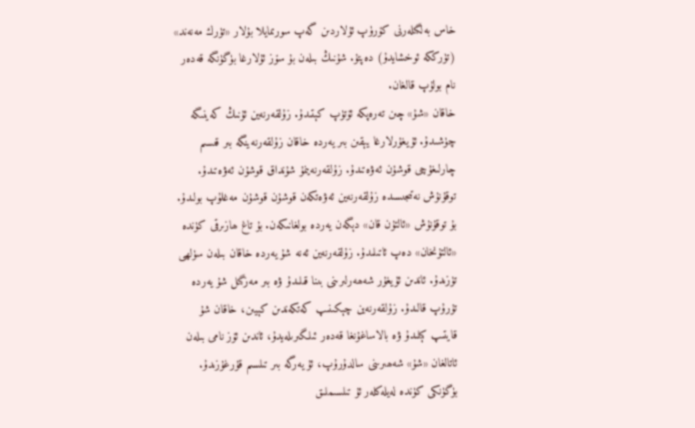خاس بەلگىلەرنى كۆرۈپ ئۇلاردىن گەپ سورىمايلا بۇلار «تۈرك مەنەند» (تۈرككە ئوخشايدۇ) دەپتۇ. شۇنىڭ بىلەن بۇ سۆز ئۇلارغا بۈگۈنگە قەدەر نام بولۇپ قالغان.
خاقان «شۇ» چىن تەرەپكە ئۆتۈپ كېتىدۇ. زۇلقەرنەين ئۇنىڭ كەينىگە چۈشىدۇ. ئۇيغۇرلارغا يېقىن بىر يەردە خاقان زۇلقەرنەينگە بىر قىسىم چارلىغۇچى قوشۇن ئەۋەتىدۇ. زۇلقەرنەينمۇ شۇنداق قوشۇن ئەۋەتىدۇ. توقۇنۇش نەتىجىسىدە زۇلقەرنەين ئەۋەتكەن قوشۇن قوشۇن مەغلۇپ بولىدۇ. بۇ توقۇنۇش «ئالتۇن قان» دېگەن يەردە بولغانىكەن. بۇ تاغ ھازىرقى كۈندە «ئالتۇنخان» دەپ ئاتىلىدۇ. زۇلقەرنەين ئەنە شۇ يەردە خاقان بىلەن سۈلھى تۈزىدۇ. ئاندىن ئۇيغۇر شەھەرلىرىنى بىنا قىلىدۇ ۋە بىر مەزگىل شۇ يەردە تۇرۇپ قالىدۇ. زۇلقەرنەين چېكىنىپ كەتكەندىن كېيىن، خاقان شۇ قايتىپ كېلىدۇ ۋە بالاساغۇنغا قەدەر ئىلگىرىلەيدۇ، ئاندىن ئۆز نامى بىلەن ئاتالغان «شۇ» شەھىرىنى سالدۇرۇپ، ئۇ يەرگە بىر تىلسىم قۇرغۇزىدۇ. بۈگۈنكى كۈندە لەيلەكلەر ئۇ تىلسىملىق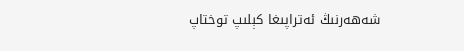شەھەرنىڭ ئەتراپىغا كېلىپ توختاپ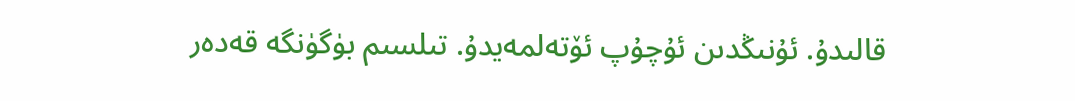قالىدۇ. ئۇنىڭدىن ئۇچۇپ ئۆتەلمەيدۇ. تىلسىم بۈگۈنگە قەدەر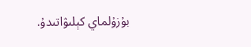بۇزۇلماي كېلىۋاتىدۇ.